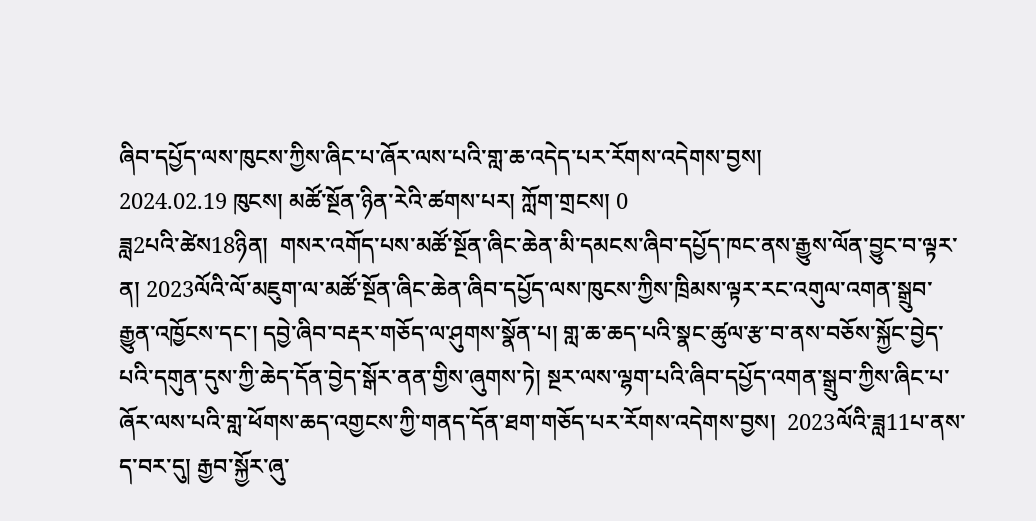ཞིབ་དཔྱོད་ལས་ཁུངས་ཀྱིས་ཞིང་པ་ཞོར་ལས་པའི་གླ་ཆ་འདེད་པར་རོགས་འདེགས་བྱས།
2024.02.19 ཁུངས། མཚོ་སྔོན་ཉིན་རེའི་ཚགས་པར། ཀློག་གྲངས། 0
ཟླ2པའི་ཚེས18ཉིན།  གསར་འགོད་པས་མཚོ་སྔོན་ཞིང་ཆེན་མི་དམངས་ཞིབ་དཔྱོད་ཁང་ནས་རྒྱུས་ལོན་བྱུང་བ་ལྟར་ན། 2023ལོའི་ལོ་མཇུག་ལ་མཚོ་སྔོན་ཞིང་ཆེན་ཞིབ་དཔྱོད་ལས་ཁུངས་ཀྱིས་ཁྲིམས་ལྟར་རང་འགུལ་འགན་སྒྲུབ་རྒྱུན་འཁྱོངས་དང་། དབྱེ་ཞིབ་བརྡར་གཅོད་ལ་ཤུགས་སྣོན་པ། གླ་ཆ་ཆད་པའི་སྣང་ཚུལ་རྩ་བ་ནས་བཅོས་སྐྱོང་བྱེད་པའི་དགུན་དུས་ཀྱི་ཆེད་དོན་བྱེད་སྒོར་ནན་གྱིས་ཞུགས་ཏེ། སྔར་ལས་ལྷག་པའི་ཞིབ་དཔྱོད་འགན་སྒྲུབ་ཀྱིས་ཞིང་པ་ཞོར་ལས་པའི་གླ་ཕོགས་ཆད་འགྱངས་ཀྱི་གནད་དོན་ཐག་གཅོད་པར་རོགས་འདེགས་བྱས།  2023ལོའི་ཟླ11པ་ནས་ད་བར་དུ། རྒྱབ་སྐྱོར་ཞུ་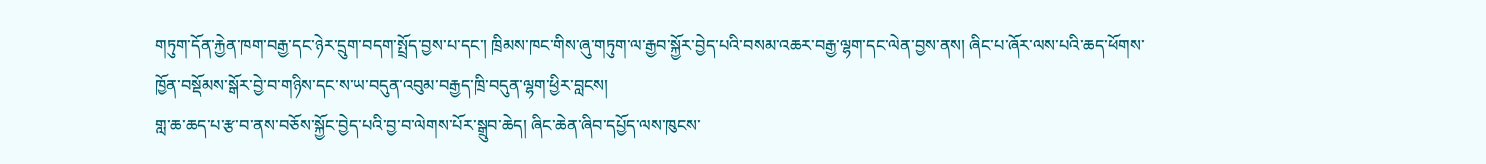གཏུག་དོན་རྐྱེན་ཁག་བརྒྱ་དང་ཉེར་དྲུག་བདག་སྤྲོད་བྱས་པ་དང་། ཁྲིམས་ཁང་གིས་ཞུ་གཏུག་ལ་རྒྱབ་སྐྱོར་བྱེད་པའི་བསམ་འཆར་བརྒྱ་ལྷག་དང་ལེན་བྱས་ནས། ཞིང་པ་ཞོར་ལས་པའི་ཆད་ཕོགས་ཁྱོན་བསྡོམས་སྒོར་བྱེ་བ་གཉིས་དང་ས་ཡ་བདུན་འབུམ་བརྒྱད་ཁྲི་བདུན་ལྷག་ཕྱིར་བླངས།
གླ་ཆ་ཆད་པ་རྩ་བ་ནས་བཅོས་སྐྱོང་བྱེད་པའི་བྱ་བ་ལེགས་པོར་སྒྲུབ་ཆེད། ཞིང་ཆེན་ཞིབ་དཔྱོད་ལས་ཁུངས་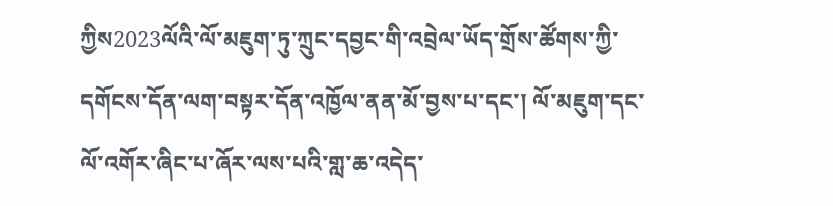ཀྱིས2023ལོའི་ལོ་མཇུག་ཏུ་ཀྲུང་དབྱང་གི་འབྲེལ་ཡོད་གྲོས་ཚོགས་ཀྱི་དགོངས་དོན་ལག་བསྟར་དོན་འཁྱོལ་ནན་མོ་བྱས་པ་དང་། ལོ་མཇུག་དང་ལོ་འགོར་ཞིང་པ་ཞོར་ལས་པའི་གླ་ཆ་འདེད་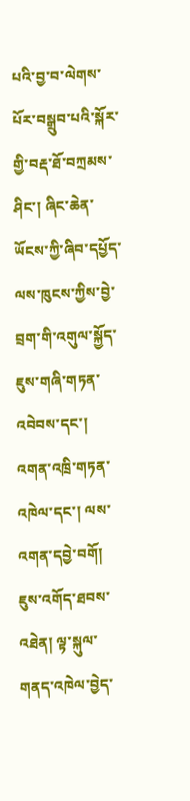པའི་བྱ་བ་ལེགས་པོར་བསྒྲུབ་པའི་སྐོར་གྱི་བརྡ་ཐོ་བཀྲམས་ཤིང་། ཞིང་ཆེན་ཡོངས་ཀྱི་ཞིབ་དཔྱོད་ལས་ཁུངས་ཀྱིས་བྱེ་བྲག་གི་འགུལ་སྐྱོད་ཇུས་གཞི་གཏན་འབེབས་དང་། འགན་འཁྲི་གཏན་འཁེལ་དང་། ལས་འགན་དབྱེ་བགོ། ཇུས་འགོད་ཐབས་འཐེན། ལྟ་སྐུལ་གནད་འཁེལ་བྱེད་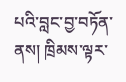པའི་བླང་བྱ་བཏོན་ནས། ཁྲིམས་ལྟར་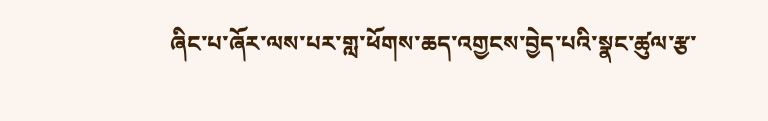ཞིང་པ་ཞོར་ལས་པར་གླ་ཕོགས་ཆད་འགྱངས་བྱེད་པའི་སྣང་ཚུལ་རྩ་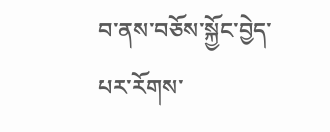བ་ནས་བཅོས་སྐྱོང་བྱེད་པར་རོགས་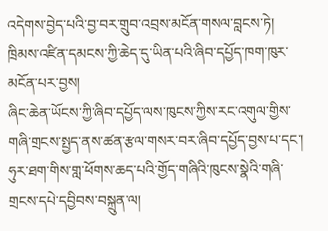འདེགས་བྱེད་པའི་བྱ་བར་གྲུབ་འབྲས་མངོན་གསལ་བླངས་ཏེ། ཁྲིམས་འཛིན་དམངས་ཀྱི་ཆེད་དུ་ཡིན་པའི་ཞིབ་དཔྱོད་ཁག་ཁུར་མངོན་པར་བྱས།
ཞིང་ཆེན་ཡོངས་ཀྱི་ཞིབ་དཔྱོད་ལས་ཁུངས་ཀྱིས་རང་འགུལ་གྱིས་གཞི་གྲངས་སྤྱད་ནས་ཚན་རྩལ་གསར་བར་ཞིབ་དཔྱོད་བྱས་པ་དང་། ཧུར་ཐག་གིས་གླ་ཕོགས་ཆད་པའི་གྱོད་གཞིའི་ཁུངས་སྣེའི་གཞི་གྲངས་དཔེ་དབྱིབས་བསྐྲུན་ལ།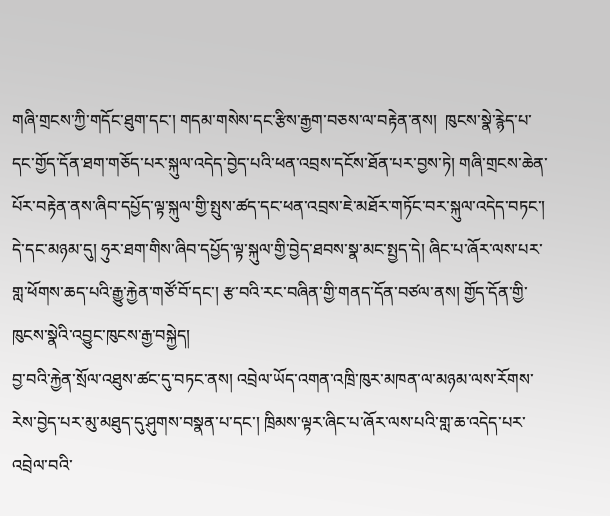གཞི་གྲངས་ཀྱི་གདོང་ཐུག་དང་། གདམ་གསེས་དང་རྩིས་རྒྱག་བཅས་ལ་བརྟེན་ནས།  ཁུངས་སྣེ་རྙེད་པ་དང་གྱོད་དོན་ཐག་གཅོད་པར་སྐུལ་འདེད་བྱེད་པའི་ཕན་འབྲས་དངོས་ཐོན་པར་བྱས་ཏེ། གཞི་གྲངས་ཆེན་པོར་བརྟེན་ནས་ཞིབ་དཔྱོད་ལྟ་སྐུལ་གྱི་སྤུས་ཚད་དང་ཕན་འབྲས་ཇེ་མཐོར་གཏོང་བར་སྐུལ་འདེད་བཏང་། དེ་དང་མཉམ་དུ། ཧུར་ཐག་གིས་ཞིབ་དཔྱོད་ལྟ་སྐུལ་གྱི་བྱེད་ཐབས་སྣ་མང་སྤྱད་དེ། ཞིང་པ་ཞོར་ལས་པར་གླ་ཕོགས་ཆད་པའི་རྒྱུ་རྐྱེན་གཙོ་བོ་དང་། རྩ་བའི་རང་བཞིན་གྱི་གནད་དོན་བཙལ་ནས། གྱོད་དོན་གྱི་ཁུངས་སྣེའི་འབྱུང་ཁུངས་རྒྱ་བསྐྱེད།
བྱ་བའི་རྐྱེན་སྲོལ་འཐུས་ཚང་དུ་བཏང་ནས། འབྲེལ་ཡོད་འགན་འཁྲི་ཁུར་མཁན་ལ་མཉམ་ལས་རོགས་རེས་བྱེད་པར་མུ་མཐུད་དུ་ཤུགས་བསྣན་པ་དང་། ཁྲིམས་ལྟར་ཞིང་པ་ཞོར་ལས་པའི་གླ་ཆ་འདེད་པར་འབྲེལ་བའི་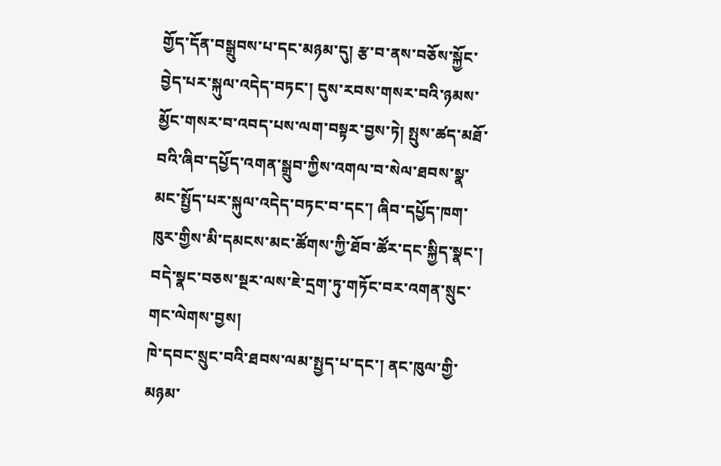གྱོད་དོན་བསྒྲུབས་པ་དང་མཉམ་དུ། རྩ་བ་ནས་བཅོས་སྐྱོང་བྱེད་པར་སྐུལ་འདེད་བཏང་། དུས་རབས་གསར་བའི་ཉམས་མྱོང་གསར་བ་འབད་པས་ལག་བསྟར་བྱས་ཏེ། སྤུས་ཚད་མཐོ་བའི་ཞིབ་དཔྱོད་འགན་སྒྲུབ་ཀྱིས་འགལ་བ་སེལ་ཐབས་སྣ་མང་སྤྱོད་པར་སྐུལ་འདེད་བཏང་བ་དང་། ཞིབ་དཔྱོད་ཁག་ཁུར་གྱིས་མི་དམངས་མང་ཚོགས་ཀྱི་ཐོབ་ཚོར་དང་སྐྱིད་སྣང་། བདེ་སྣང་བཅས་སྔར་ལས་ཇེ་དྲག་ཏུ་གཏོང་བར་འགན་སྲུང་གང་ལེགས་བྱས།
ཁེ་དབང་སྲུང་བའི་ཐབས་ལམ་སྤྱད་པ་དང་། ནང་ཁུལ་གྱི་མཉམ་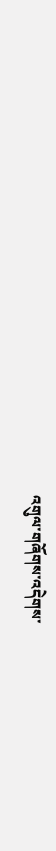འགུལ་གཞོགས་འདེགས་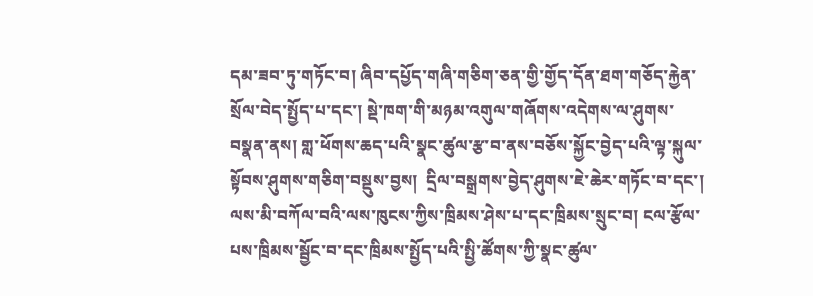དམ་ཟབ་ཏུ་གཏོང་བ། ཞིབ་དཔྱོད་གཞི་གཅིག་ཅན་གྱི་གྱོད་དོན་ཐག་གཅོད་རྐྱེན་སྲོལ་བེད་སྤྱོད་པ་དང་། སྡེ་ཁག་གི་མཉམ་འགུལ་གཞོགས་འདེགས་ལ་ཤུགས་བསྣན་ནས། གླ་ཕོགས་ཆད་པའི་སྣང་ཚུལ་རྩ་བ་ནས་བཅོས་སྐྱོང་བྱེད་པའི་ལྟ་སྐུལ་སྟོབས་ཤུགས་གཅིག་བསྡུས་བྱས།  དྲིལ་བསྒྲགས་བྱེད་ཤུགས་ཇེ་ཆེར་གཏོང་བ་དང་། ལས་མི་བཀོལ་བའི་ལས་ཁུངས་ཀྱིས་ཁྲིམས་ཤེས་པ་དང་ཁྲིམས་སྲུང་བ། ངལ་རྩོལ་པས་ཁྲིམས་སྦྱོང་བ་དང་ཁྲིམས་སྤྱོད་པའི་སྤྱི་ཚོགས་ཀྱི་སྣང་ཚུལ་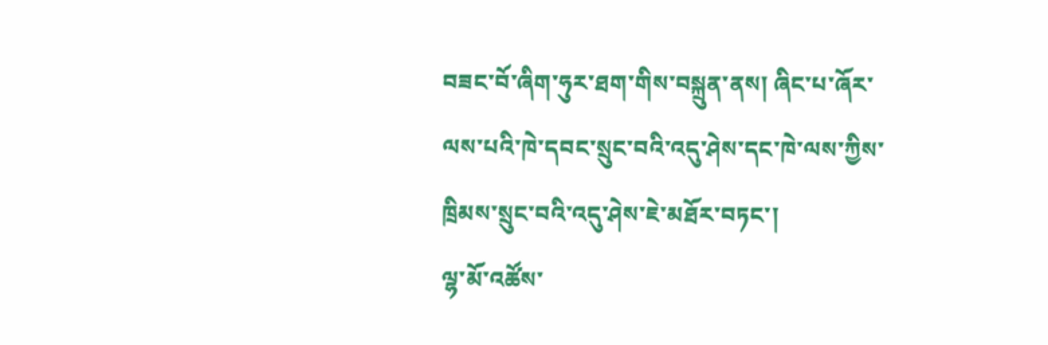བཟང་བོ་ཞིག་ཧུར་ཐག་གིས་བསྐྲུན་ནས། ཞིང་པ་ཞོར་ལས་པའི་ཁེ་དབང་སྲུང་བའི་འདུ་ཤེས་དང་ཁེ་ལས་ཀྱིས་ཁྲིམས་སྲུང་བའི་འདུ་ཤེས་ཇེ་མཐོར་བཏང་།
ལྷ་མོ་འཚོས་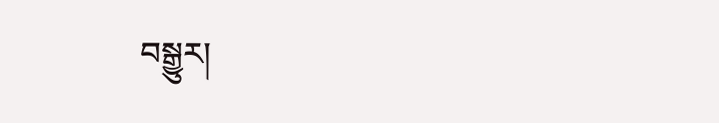བསྒྱུར།